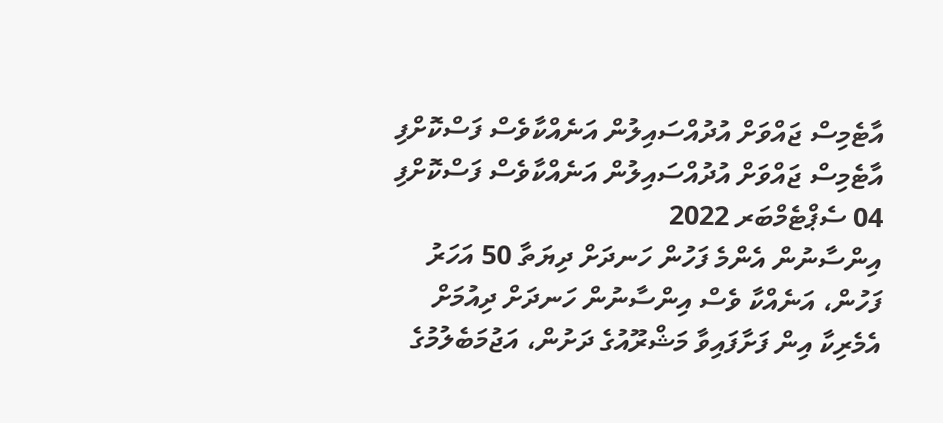އާޓެމިސް ޖައްވަށް އުދުއްސައިލުން އަނެއްކާވެސް ފަސްކޮށްފި
އާޓެމިސް ޖައްވަށް އުދުއްސައިލުން އަނެއްކާވެސް ފަސްކޮށްފި
04 ސެޕްޓެމްބަރ 2022
އިންސާނުން އެންމެ ފަހުން ހަނދަށް ދިޔަތާ 50 އަހަރު ފަހުން، އަނެއްކާ ވެސް އިންސާނުން ހަނދަށް ދިއުމަށް އެމެރިކާ އިން ފަށާފައިވާ މަޝްރޫއުގެ ދަށުން، އަޖުމަބެލުމުގެ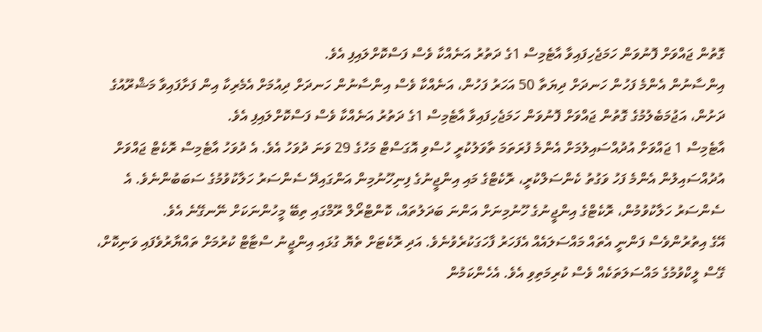ގޮތުން ޖައްވަށް ފޮނުވަން ހަމަޖެހިފައިވާ އާޓެމިސް 1ގެ ދަތުރު އަނެއްކާ ވެސް ފަސްކޮށްލައިފި އެވެ.
އިންސާނުން އެންމެ ފަހުން ހަނދަށް ދިޔަތާ 50 އަހަރު ފަހުން، އަނެއްކާ ވެސް އިންސާނުން ހަނދަށް ދިއުމަށް އެމެރިކާ އިން ފަށާފައިވާ މަޝްރޫއުގެ ދަށުން، އަޖުމަބެލުމުގެ ގޮތުން ޖައްވަށް ފޮނުވަން ހަމަޖެހިފައިވާ އާޓެމިސް 1ގެ ދަތުރު އަނެއްކާ ވެސް ފަސްކޮށްލައިފި އެވެ.
އާޓެމިސް 1 ޖައްވަށް އުދުއްސައިލުމަށް އެންމެ ފުރަތަމަ ތާވަލުކުރީ ހުސްވި އޮގަސްޓް މަހުގެ 29 ވަނަ ދުވަހު އެވެ. އެ ދުވަހު އާޓެމިސް ރޮކެޓް ޖައްވަށް އުދުއްސައިލުން އެންމެ ފަހު ވަގުތު ކެންސަލްކުރީ، ރޮކެޓްގެ މައި އިންޖީނުގެ ފިނިހޫނުމިން އަންގައިދޭ ސެންސަރު ހަލާކުވުމުގެ ސަބަބުންނެވެ. އެ ސެންސަރު ހަލާކުވުމުން، ރޮކެޓްގެ އިންޖީނުގެ ހޫނުމިނަށް އަންނަ ބަދަލުތައް، ކޮންޓްރޯލް ރޫމްގައި ތިބޭ މީހުންނަކަށް ނޭނގޭނެ އެވެ.
އޭގެ އިތުރުންވެސް ފަންނީ އެތައް މައްސަލައެއް އެފަހަރު ފާހަގަކުރެވުނެވެ. އަދި ރޮކެޓަށް ތެޔޮ ގުޅައި އިންޖީނު ސްޓާޓް ކުރުމަށް ތައްޔާރުވެފައި ވަނިކޮށް، ގޭސް ލީކްވުމުގެ މައްސަލަތަކެއް ވެސް ކުރިމަތިވި އެވެ. އެހެންކަމުން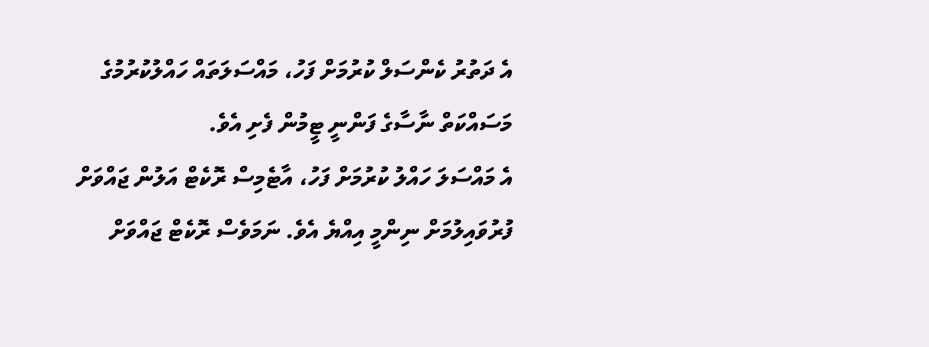އެ ދަތުރު ކެންސަލް ކުރުމަށް ފަހު، މައްސަލަތައް ހައްލުކުރުމުގެ މަސައްކަތް ނާސާގެ ފަންނީ ޓީމުން ފެށި އެވެ.
އެ މައްސަލަ ހައްލު ކުރުމަށް ފަހު، އާޓެމިސް ރޮކެޓް އަލުން ޖައްވަށް ފުރުވައިލުމަށް ނިންމީ އިއްޔެ އެވެ. ނަމަވެސް ރޮކެޓް ޖައްވަށް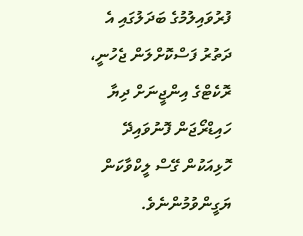ފުރުވައިލުމުގެ ބަދަލުގައި އެ ދަތުރު ފަސްކޮށްލަން ޖެހުނީ، ރޮކެޓްގެ އިންޖީނަށް ދިޔާ ހައިޑްރޯޖަން ފޮނުވައިދޭ ހޮޅިއަކުން ގޭސް ލީކްވާކަން ޔަގީންވުމުންނެވެ.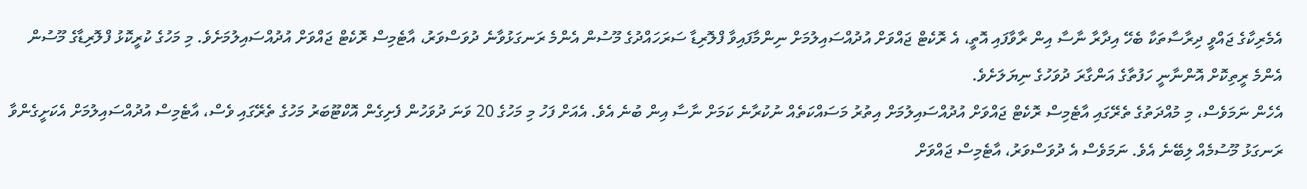އެމެރިކާގެ ޖައްވީ ދިރާސާތަކާ ބެހޭ އިދާރާ ނާސާ އިން ރާވާފައި އޮތީ، އެ ރޮކެޓް ޖައްވަށް އުދުއްސައިލުމަށް ނިންމާފައިވާ ފްލޮރިޑާ ސަރަހައްދުގެ މޫސުން އެންމެ ރަނގަޅުވާނެ ދުވަސްވަރު، އާޓެމިސް ރޮކެޓް ޖައްވަށް އުދުއްސައިލުމަށެވެ. މި މަހުގެ ކުރީކޮޅު ފްލޮރިޑާގެ މޫސުން އެންމެ ރީތިކޮށް އޮންނާނީ ހަފުތާގެ އަންގާރަ ދުވަހުގެ ނިޔަލަށެވެ.
އެހެން ނަމަވެސް، މި މުއްދަތުގެ ތެރޭގައި އާޓެމިސް ރޮކެޓް ޖައްވަށް އުދުއްސައިލުމަށް އިތުރު މަސައްކަތެއް ނުކުރާނެ ކަމަށް ނާސާ އިން ބުނެ އެވެ. އެއަށް ފަހު މި މަހުގެ 20 ވަނަ ދުވަހުން ފެށިގެން އޮކްޓޫބަރު މަހުގެ ތެރޭގައި ވެސް، އާޓެމިސް އުދުއްސައިލުމަށް އެކަށީގެންވާ ރަނގަޅު މޫސުމެއް ލިބޭނެ އެވެ. ނަމަވެސް އެ ދުވަސްވަރު، އާޓެމިސް ޖައްވަށް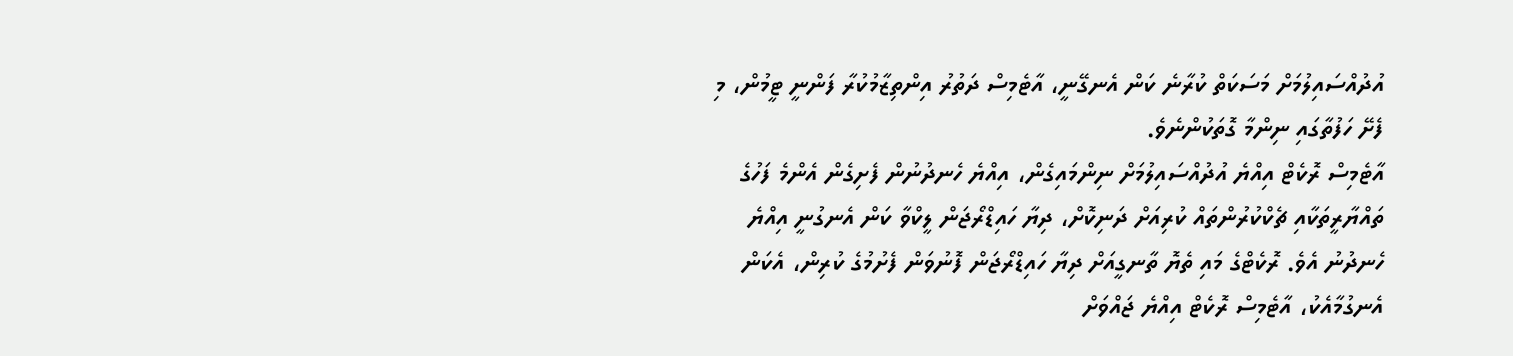އުދުއްސައިލުމަށް މަސަކަތް ކުރާނެ ކަން އެނގޭނީ، އާޓެމިސް ދަތުރު އިންތިޒާމުކުރާ ފަންނީ ޓީމުން، މި ފެށޭ ހަފުތާގައި ނިންމާ ގޮތަކުންނެވެ.
އާޓެމިސް ރޮކެޓް އިއްޔެ އުދުއްސައިލުމަށް ނިންމައިގެން، އިއްޔެ ހެނދުނުން ފެށިގެން އެންމެ ފަހުގެ ތައްޔާރީތަކާއި ޗެކްކުރުންތައް ކުރިއަށް ދަނިކޮށް، ދިޔާ ހައިޑްރޯޖަން ލީކްވާ ކަން އެނގުނީ އިއްޔެ ހެނދުނު އެވެ. ރޮކެޓްގެ މައި ތެޔޮ ތާނގީއަށް ދިޔާ ހައިޑްރޯޖަން ފޮނުވަން ފެށުމުގެ ކުރިން، އެކަން އެނގުމާއެކު، އާޓެމިސް ރޮކެޓް އިއްޔެ ޖައްވަށް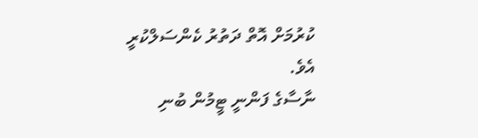ކުރުމަށް އޮތް ދަތުރު ކެންސަލްކުރީ އެވެ.
ނާސާގެ ފަންނީ ޓީމުން ބުނި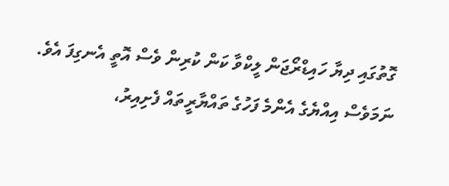ގޮތުގައި ދިޔާ ހައިޑްރޯޖަން ލީކްވާ ކަން ކުރިން ވެސް އޮތީ އެނގިފަ އެވެ. ނަމަވެސް އިއްޔެގެ އެންމެ ފަހުގެ ތައްޔާރީތައް ފެށިއިރު،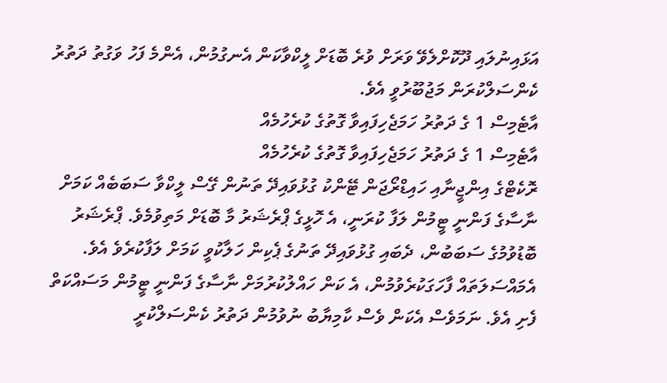އަޅައިނުލައި ދޫކޮށްލެވޭ ވަރަށް ވުރެ ބޮޑަށް ލީކްވާކަން އެނގުމުން، އެންމެ ފަހު ވަގުތު ދަތުރު ކެންސަލްކުރަން މަޖުބޫރުވީ އެވެ.
އާޓެމިސް 1 ގެ ދަތުރު ހަމަޖެހިފައިވާ ގޮތުގެ ކުރެހުމެއް
އާޓެމިސް 1 ގެ ދަތުރު ހަމަޖެހިފައިވާ ގޮތުގެ ކުރެހުމެއް
ރޮކެޓްގެ އިންޖީނާއި ހައިޑްރޯޖަން ޓޭންކު ގުޅުވައިދޭ ތަނުން ގޭސް ލީކްވާ ސަބަބެއް ކަމަށް ނާސާގެ ފަންނީ ޓީމުން ލަފާ ކުރަނީ، އެ ހޮޅީގެ ޕްރެޝަރު މާ ބޮޑަށް މަތިވުމެވެ. ޕްރެޝަރު ބޮޑުވުމުގެ ސަބަބުން، ދެބައި ގުޅުވައިދޭ ތަނުގެ ޕެކިން ހަލާކުވީ ކަމަށް ލަފާކުރެވެ އެވެ.
އެމައްސަލަތައް ފާހަގަކުރެވުމުން، އެ ކަން ހައްލުކުރުމަށް ނާސާގެ ފަންނީ ޓީމުން މަސައްކަތް ފެށި އެވެ. ނަމަވެސް އެކަން ވެސް ކާމިޔާބު ނުވުމުން ދަތުރު ކެންސަލްކުރީ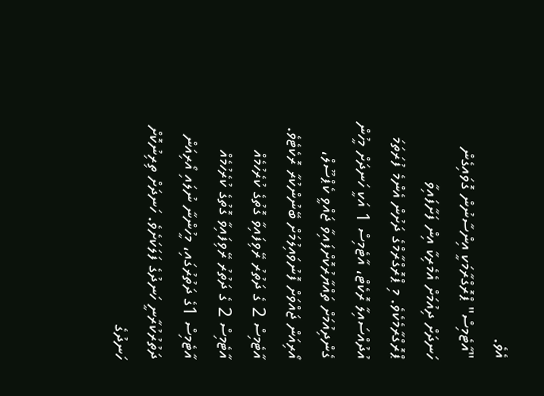އެވެ.
"އާޓެމިސް" ޕްރޮގްރާމަކީ އިންސާނުން ގޮވައިގެން ހަނދަށް ދިއުމަށް އެމެރިކާ އިން ފަށާފައިވާ ޕްރޮގްރާމެކެވެ. މި ޕްރޮގްރާމްގެ ދަށުން އެންމެ ފުރަތަމަ އުދުއްސައިލާ ރޮކެޓް، އާޓެމިސް 1 އަކީ ހަނދަށް މީހުން ގެންދިއުމަށް ތައްޔާރުކޮށްފައިވާ ޖައްވީ ކެޕްސޫލް، އޯރިއަން ޖައްވަށް ފޮނުވައިލުމަށް ބޭނުންކުރާ ރޮކެޓެވެ.
އާޓެމިސް 2 ގެ ދަތުރު ރޭވިފައިވާ ގޮތުގެ ކުރެހުމެއް
އާޓެމިސް 2 ގެ ދަތުރު ރޭވިފައިވާ ގޮތުގެ ކުރެހުމެއް
އާޓެމިސް 1ގެ ދަތުރުގައި، މީހުންނާ ނުލައި އޯރިއަން ދަތުރުކުރާނީ ހަނދުގެ ފަލަކަށެވެ. ހަނދަށް ތިރިނުކޮށް ހަނދުގެ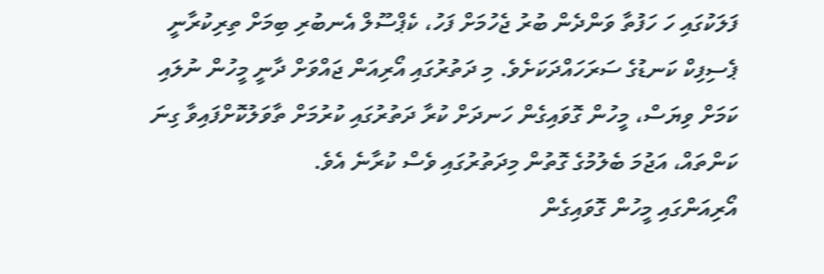ފަލަކުގައި ހަ ހަފުތާ ވަންދެން ބުރު ޖެހުމަށް ފަހު، ކެޕްސޫލް އެނބުރި ބިމަށް ތިރިކުރާނީ ޕެސިފިކް ކަނޑުގެ ސަރަހައްދަކަށެވެ. މި ދަތުރުގައި އޯރިއަން ޖައްވަށް ދާނީ މީހުން ނުލައި ކަމަށް ވިޔަސް، މީހުން ގޮވައިގެން ހަނދަށް ކުރާ ދަތުރުގައި ކުރުމަށް ތާވަލުކޮށްފައިވާ ގިނަ ކަންތައް، އަޖުމަ ބެލުމުގެ ގޮތުން މިދަތުރުގައި ވެސް ކުރާނެ އެވެ.
އޯރިއަންގައި މީހުން ގޮވައިގެން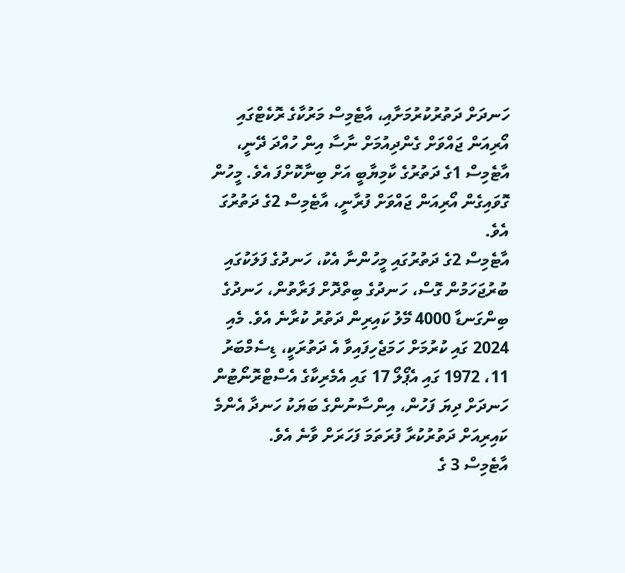ހަނދަށް ދަތުރުކުރުމަށާއި، އާޓެމިސް މަރުކާގެ ރޮކެޓްގައި އޯރިއަން ޖައްވަށް ގެންދިއުމަށް ނާސާ އިން ހުއްދަ ދޭނީ، އާޓެމިސް 1ގެ ދަތުރުގެ ކާމިޔާބީ އަށް ބިނާކޮށްފަ އެވެ. މީހުން ގޮވައިގެން އޯރިއަން ޖައްވަށް ފުރާނީ، އާޓެމިސް 2ގެ ދަތުރުގަ އެވެ.
އާޓެމިސް 2ގެ ދަތުރުގައި މީހުންނާ އެކު، ހަނދުގެ ފަލަކުގައި ބުރުޖަހަމުން ގޮސް، ހަނދުގެ ބިތްދޮށް ފަރާތުން، ހަނދުގެ ބިންގަނޑާ 4000 މޭލު ކައިރިން ދަތުރު ކުރާނެ އެވެ. މެއި 2024 ގައި ކުރުމަށް ހަމަޖެހިފައިވާ އެ ދަތުރަކީ، ޑިސެމްބަރު 11، 1972 ގައި އެޕޯލޯ 17 ގައި އެމެރިކާގެ އެސްޓްރޮނޯޓުން ހަނދަށް ދިޔަ ފަހުން، އިންސާނުންގެ ބަޔަކު ހަނދާ އެންމެ ކައިރިއަށް ދަތުރުކުރާ ފުރަތަމަ ފަހަރަށް ވާނެ އެވެ.
އާޓެމިސް 3 ގެ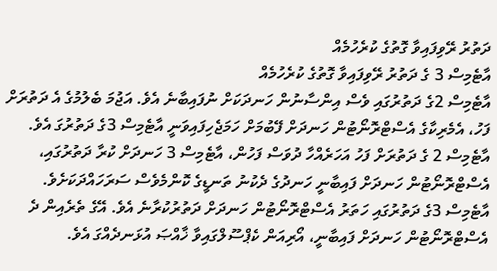ދަތުރު ރޭވިފައިވާ ގޮތުގެ ކުރެހުމެއް
އާޓެމިސް 3 ގެ ދަތުރު ރޭވިފައިވާ ގޮތުގެ ކުރެހުމެއް
އާޓެމިސް 2ގެ ދަތުރުގައި ވެސް އިންސާނުން ހަނދަކަށް ނުފައިބާނެ އެވެ. އަޖުމަ ބެލުމުގެ އެ ދަތުރަށް ފަހު، އެމެރިކާގެ އެސްޓްރޮނޯޓުން ހަނދަށް ފޭބުމަށް ހަމަޖެހިފައިވަނީ އާޓެމިސް 3ގެ ދަތުރުގަ އެވެ. އާޓެމިސް 2 ގެ ދަތުރަށް ފަހު އަހަރެއްހާ ދުވަސް ފަހުން، އާޓެމިސް 3 ހަނދަށް ކުރާ ދަތުރުގައި، އެސްޓްރޮނޯޓުން ހަނދަށް ފައިބާނީ ހަނދުގެ ދެކުނު ތަނޑީގެ ކޮންމެވެސް ސަރަހައްދަކަށެވެ.
އާޓެމިސް 3ގެ ދަތުރުގައި ހަތަރު އެސްޓްރޮނޯޓުން ހަނދަށް ދަތުރުކުރާނެ އެވެ. އޭގެ ތެރެއިން ދެ އެސްޓްރޮނޯޓުން ހަނދަށް ފައިބާނީ، އޯރިއަން ކެޕްސޫލްގައިވާ ޚާއްޞަ އުޅަނދެއްގަ އެވެ.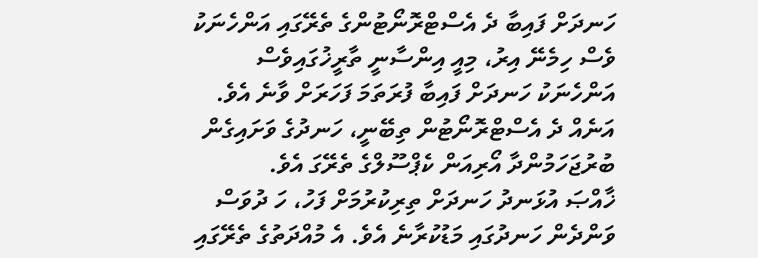ހަނދަށް ފައިބާ ދެ އެސްޓްރޮނޯޓުންގެ ތެރޭގައި އަންހެނަކު ވެސް ހިމެނޭ އިރު، މިއީ އިންސާނީ ތާރީޚުގައިވެސް އަންހެނަކު ހަނދަށް ފައިބާ ފުރަތަމަ ފަހަރަށް ވާނެ އެވެ. އަނެއް ދެ އެސްޓްރޮނޯޓުން ތިބޭނީ، ހަނދުގެ ވަށައިގެން ބުރުޖަހަމުންދާ އޯރިއަން ކެޕްސޫލްގެ ތެރޭގަ އެވެ.
ޚާއްޞަ އުޅަނދު ހަނދަށް ތިރިކުރުމަށް ފަހު، ހަ ދުވަސް ވަންދެން ހަނދުގައި މަޑުކުރާނެ އެވެ. އެ މުއްދަތުގެ ތެރޭގައި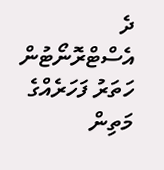ދެ އެސްޓްރޮނޯޓުން ހަތަރު ފަހަރެއްގެ މަތިން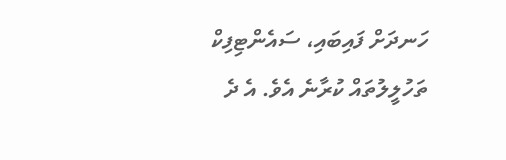ހަނދަށް ފައިބައި، ސައެންޓިފިކް ތަހުލީލުތައް ކުރާނެ އެވެ. އެ ދެ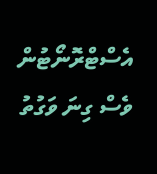އެސްޓްރޮނޯޓުން ވެސް ގިނަ ވަގުތު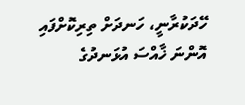ހޭދަކުރާނީ، ހަނދަށް ތިރިކޮށްފައި އޮންނަ ޚާއްސަ އުޅަނދުގެ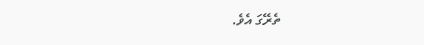ތެރޭގަ އެވެ.